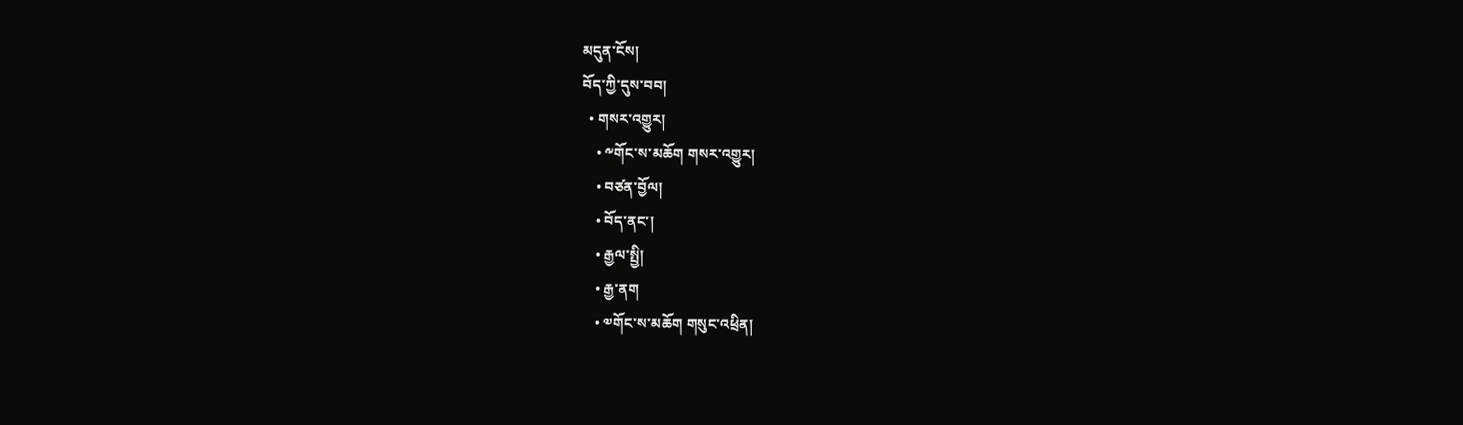མདུན་ངོས།
བོད་ཀྱི་དུས་བབ།
  • གསར་འགྱུར།
    • ༸གོང་ས་མཆོག གསར་འགྱུར།
    • བཙན་བྱོལ།
    • བོད་ནང་།
    • རྒྱལ་སྤྱི།
    • རྒྱ་ནག
    • ༧གོང་ས་མཆོག གསུང་འཕྲིན།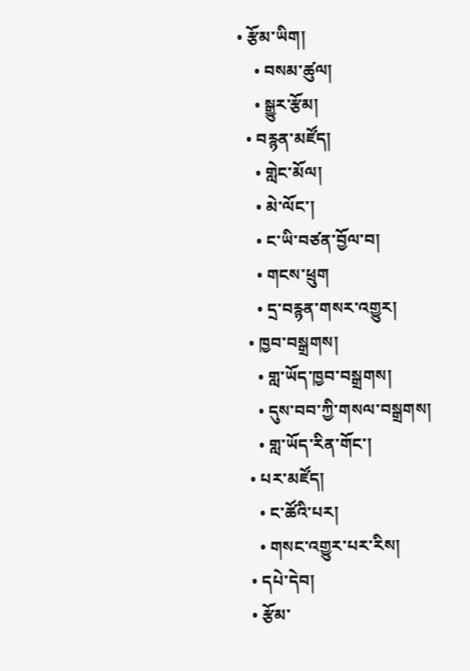• རྩོམ་ཡིག།
    • བསམ་ཚུལ།
    • སྒྱུར་རྩོམ།
  • བརྙན་མཛོད།
    • གླེང་མོལ།
    • མེ་ལོང་།
    • ང་ཡི་བཙན་བྱོལ་བ།
    • གངས་ཕྲུག
    • དྲ་བརྙན་གསར་འགྱུར།
  • ཁྱབ་བསྒྲགས།
    • གླ་ཡོད་ཁྱབ་བསྒྲགས།
    • དུས་བབ་ཀྱི་གསལ་བསྒྲགས།
    • གླ་ཡོད་རིན་གོང་།
  • པར་མཛོད།
    • ང་ཚོའི་པར།
    • གསང་འགྱུར་པར་རིས།
  • དཔེ་དེབ།
  • རྩོམ་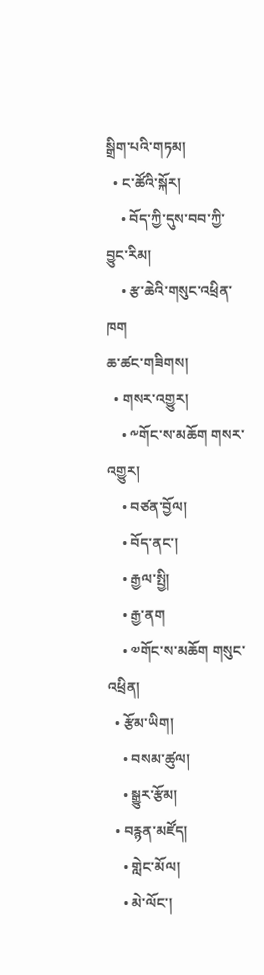སྒྲིག་པའི་གཏམ།
  • ང་ཚོའི་སྐོར།
    • བོད་ཀྱི་དུས་བབ་ཀྱི་བྱུང་རིམ།
    • རྩ་ཆེའི་གསུང་འཕྲིན་ཁག
ཆ་ཚང་གཟིགས།
  • གསར་འགྱུར།
    • ༸གོང་ས་མཆོག གསར་འགྱུར།
    • བཙན་བྱོལ།
    • བོད་ནང་།
    • རྒྱལ་སྤྱི།
    • རྒྱ་ནག
    • ༧གོང་ས་མཆོག གསུང་འཕྲིན།
  • རྩོམ་ཡིག།
    • བསམ་ཚུལ།
    • སྒྱུར་རྩོམ།
  • བརྙན་མཛོད།
    • གླེང་མོལ།
    • མེ་ལོང་།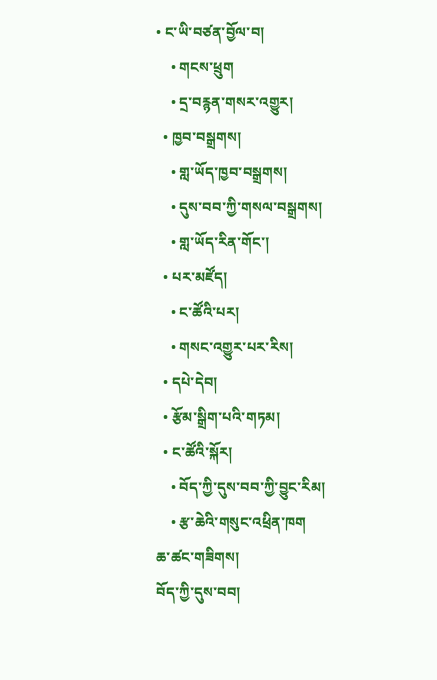• ང་ཡི་བཙན་བྱོལ་བ།
    • གངས་ཕྲུག
    • དྲ་བརྙན་གསར་འགྱུར།
  • ཁྱབ་བསྒྲགས།
    • གླ་ཡོད་ཁྱབ་བསྒྲགས།
    • དུས་བབ་ཀྱི་གསལ་བསྒྲགས།
    • གླ་ཡོད་རིན་གོང་།
  • པར་མཛོད།
    • ང་ཚོའི་པར།
    • གསང་འགྱུར་པར་རིས།
  • དཔེ་དེབ།
  • རྩོམ་སྒྲིག་པའི་གཏམ།
  • ང་ཚོའི་སྐོར།
    • བོད་ཀྱི་དུས་བབ་ཀྱི་བྱུང་རིམ།
    • རྩ་ཆེའི་གསུང་འཕྲིན་ཁག
ཆ་ཚང་གཟིགས།
བོད་ཀྱི་དུས་བབ།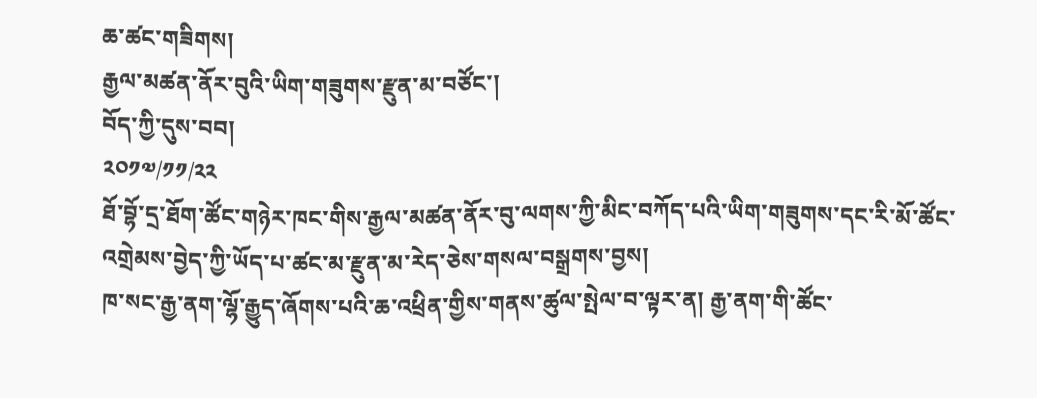ཆ་ཚང་གཟིགས།
རྒྱལ་མཚན་ནོར་བུའི་ཡིག་གཟུགས་རྫུན་མ་བཙོང་།
བོད་ཀྱི་དུས་བབ།
༢༠༡༧/༡༡/༢༢
ཐོ་བྷོ་དྲ་ཐོག་ཚོང་གཉེར་ཁང་གིས་རྒྱལ་མཚན་ནོར་བུ་ལགས་ཀྱི་མིང་བཀོད་པའི་ཡིག་གཟུགས་དང་རི་མོ་ཚོང་འགྲེམས་བྱེད་ཀྱི་ཡོད་པ་ཚང་མ་རྫུན་མ་རེད་ཅེས་གསལ་བསྒྲགས་བྱས།
ཁ་སང་རྒྱ་ནག་ལྷོ་རྒྱུད་ཞོགས་པའི་ཆ་འཕྲིན་གྱིས་གནས་ཚུལ་སྤེལ་བ་ལྟར་ན། རྒྱ་ནག་གི་ཚོང་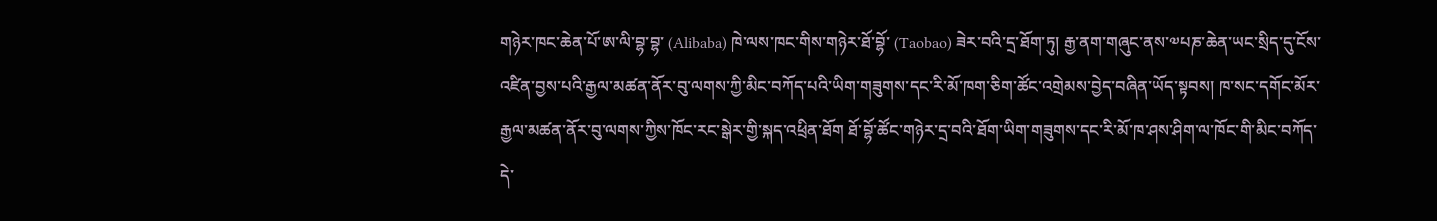གཉེར་ཁང་ཆེན་པོ་ཨ་ལི་བྷ་བྷ་ (Alibaba) ཁེ་ལས་ཁང་གིས་གཉེར་ཐོ་བྷོ་ (Taobao) ཟེར་བའི་དྲ་ཐོག་ཏུ། རྒྱ་ནག་གཞུང་ནས་༧པཎ་ཆེན་ཡང་སྲིད་དུ་ངོས་འཛིན་བྱས་པའི་རྒྱལ་མཚན་ནོར་བུ་ལགས་ཀྱི་མིང་བཀོད་པའི་ཡིག་གཟུགས་དང་རི་མོ་ཁག་ཅིག་ཚོང་འགྲེམས་བྱེད་བཞིན་ཡོད་སྟབས། ཁ་སང་དགོང་མོར་རྒྱལ་མཚན་ནོར་བུ་ལགས་ཀྱིས་ཁོང་རང་སྒེར་གྱི་སྐད་འཕྲིན་ཐོག ཐོ་བྷོ་ཚོང་གཉེར་དྲ་བའི་ཐོག་ཡིག་གཟུགས་དང་རི་མོ་ཁ་ཤས་ཤིག་ལ་ཁོང་གི་མིང་བཀོད་དེ་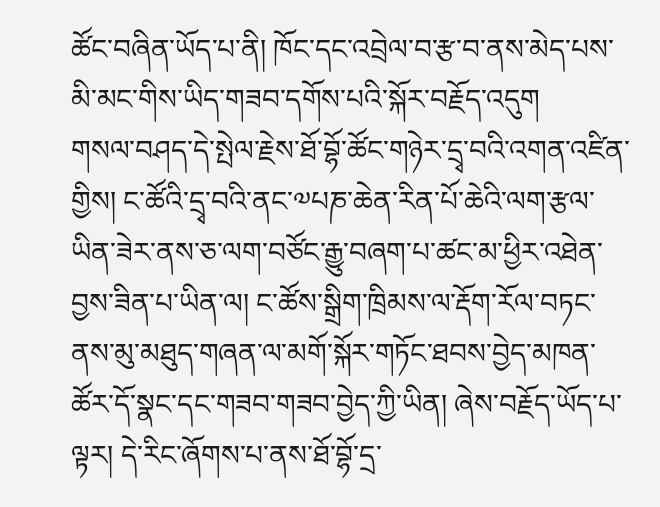ཚོང་བཞིན་ཡོད་པ་ནི། ཁོང་དང་འབྲེལ་བ་རྩ་བ་ནས་མེད་པས་མི་མང་གིས་ཡིད་གཟབ་དགོས་པའི་སྐོར་བརྗོད་འདུག
གསལ་བཤད་དེ་སྤེལ་རྗེས་ཐོ་བྷོ་ཚོང་གཉེར་དྲྭ་བའི་འགན་འཛིན་གྱིས། ང་ཚོའི་དྲྭ་བའི་ནང་༧པཎ་ཆེན་རིན་པོ་ཆེའི་ལག་རྩལ་ཡིན་ཟེར་ནས་ཅ་ལག་བཙོང་རྒྱུ་བཞག་པ་ཚང་མ་ཕྱིར་འཐེན་བྱས་ཟིན་པ་ཡིན་ལ། ང་ཚོས་སྒྲིག་ཁྲིམས་ལ་རྡོག་རོལ་བཏང་ནས་མུ་མཐུད་གཞན་ལ་མགོ་སྐོར་གཏོང་ཐབས་བྱེད་མཁན་ཚོར་དོ་སྣང་དང་གཟབ་གཟབ་བྱེད་ཀྱི་ཡིན། ཞེས་བརྗོད་ཡོད་པ་ལྟར། དེ་རིང་ཞོགས་པ་ནས་ཐོ་བྷོ་དྲ་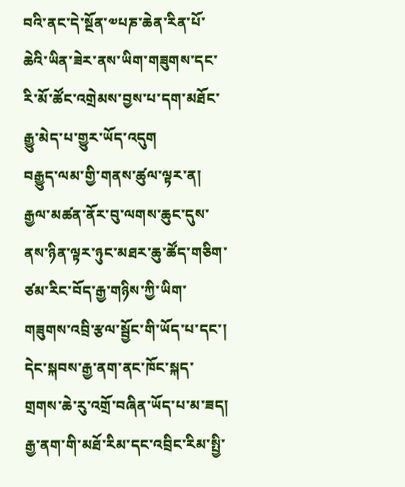བའི་ནང་དེ་སྔོན་༧པཎ་ཆེན་རིན་པོ་ཆེའི་ཡིན་ཟེར་ནས་ཡིག་གཟུགས་དང་རི་མོ་ཚོང་འགྲེམས་བྱས་པ་དག་མཐོང་རྒྱུ་མེད་པ་གྱུར་ཡོད་འདུག
བརྒྱུད་ལམ་གྱི་གནས་ཚུལ་ལྟར་ན། རྒྱལ་མཚན་ནོར་བུ་ལགས་ཆུང་དུས་ནས་ཉིན་ལྟར་ཉུང་མཐར་ཆུ་ཚོད་གཅིག་ཙམ་རིང་བོད་རྒྱ་གཉིས་ཀྱི་ཡིག་གཟུགས་འབྲི་རྩལ་སྦྱོང་གི་ཡོད་པ་དང་། དེང་སྐབས་རྒྱ་ནག་ནང་ཁོང་སྐད་གྲགས་ཆེ་རུ་འགྲོ་བཞིན་ཡོད་པ་མ་ཟད། རྒྱ་ནག་གི་མཐོ་རིམ་དང་འབྲིང་རིམ་སྤྱི་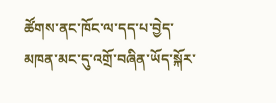ཚོགས་ནང་ཁོང་ལ་དད་པ་བྱེད་མཁན་མང་དུ་འགྲོ་བཞིན་ཡོད་སྐོར་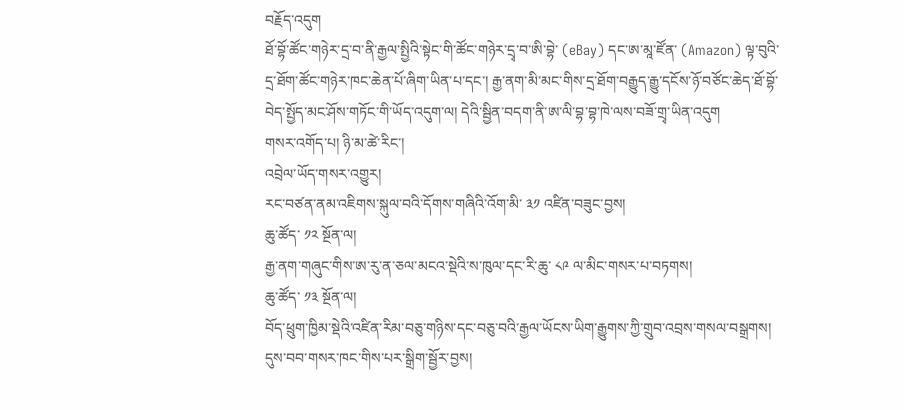བརྗོད་འདུག
ཐོ་བྷོ་ཚོང་གཉེར་དྲ་བ་ནི་རྒྱལ་སྤྱིའི་སྟེང་གི་ཚོང་གཉེར་དྲྭ་བ་ཨི་བྷེ་ (eBay) དང་ཨ་མཱ་ཛོན་ (Amazon) ལྟ་བུའི་དྲ་ཐོག་ཚོང་གཉེར་ཁང་ཆེན་པོ་ཞིག་ཡིན་པ་དང་། རྒྱ་ནག་མི་མང་གིས་དྲ་ཐོག་བརྒྱུད་རྒྱུ་དངོས་ཉོ་བཙོང་ཆེད་ཐོ་བྷོ་བེད་སྤྱོད་མང་ཤོས་གཏོང་གི་ཡོད་འདུག་ལ། དེའི་སྦྱིན་བདག་ནི་ཨ་ལི་བྷ་བྷ་ཁེ་ལས་བཟོ་གྲྭ་ཡིན་འདུག
གསར་འགོད་པ། ཉི་མ་ཚེ་རིང་།
འབྲེལ་ཡོད་གསར་འགྱུར།
རང་བཙན་ནམ་འཇིགས་སྐུལ་བའི་དོགས་གཞིའི་འོག་མི་ ༣༡ འཛིན་བཟུང་བྱས།
ཆུ་ཚོད་ ༡༢ སྔོན་ལ།
རྒྱ་ནག་གཞུང་གིས་ཨ་རུ་ན་ཅལ་མངའ་སྡེའི་ས་ཁུལ་དང་རི་ཆུ་ ༨༩ ལ་མིང་གསར་པ་བཏགས།
ཆུ་ཚོད་ ༡༣ སྔོན་ལ།
བོད་ཕྲུག་ཁྱིམ་སྡེའི་འཛིན་རིམ་བཅུ་གཉིས་དང་བཅུ་བའི་རྒྱལ་ཡོངས་ཡིག་རྒྱུགས་ཀྱི་གྲུབ་འབྲས་གསལ་བསྒྲགས། དུས་བབ་གསར་ཁང་གིས་པར་སྒྲིག་སྦྱོར་བྱས།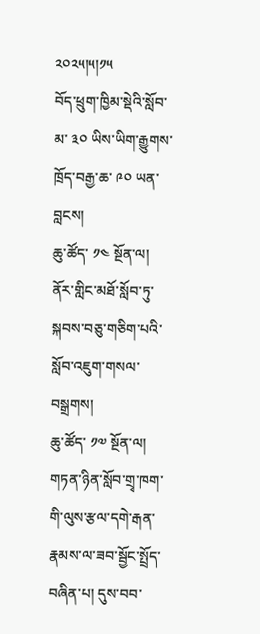༢༠༢༥།༥།༡༥
བོད་ཕྲུག་ཁྱིམ་སྡེའི་སློབ་མ་ ༣༠ ཡིས་ཡིག་རྒྱུགས་ཁྲོད་བརྒྱ་ཆ་ ༩༠ ཡན་བླངས།
ཆུ་ཚོད་ ༡༤ སྔོན་ལ།
ནོར་གླིང་མཐོ་སློབ་ཏུ་སྐབས་བཅུ་གཅིག་པའི་སློབ་འཇུག་གསལ་བསྒྲགས།
ཆུ་ཚོད་ ༡༧ སྔོན་ལ།
གཏན་ཉིན་སློབ་གྲྭ་ཁག་གི་ལུས་རྩལ་དགེ་རྒན་རྣམས་ལ་ཟབ་སྦྱོང་སྤྲོད་བཞིན་པ། དུས་བབ་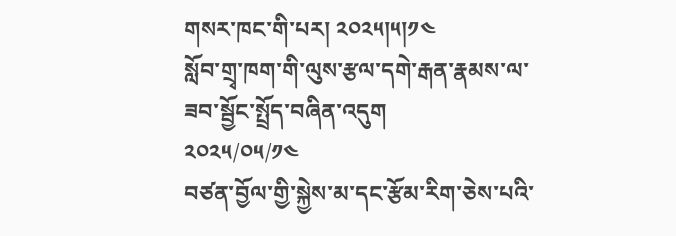གསར་ཁང་གི་པར། ༢༠༢༥།༥།༡༤
སློབ་གྲྭ་ཁག་གི་ལུས་རྩལ་དགེ་རྒན་རྣམས་ལ་ཟབ་སྦྱོང་སྤྲོད་བཞིན་འདུག
༢༠༢༥/༠༥/༡༤
བཙན་བྱོལ་གྱི་སྐྱེས་མ་དང་རྩོམ་རིག་ཅེས་པའི་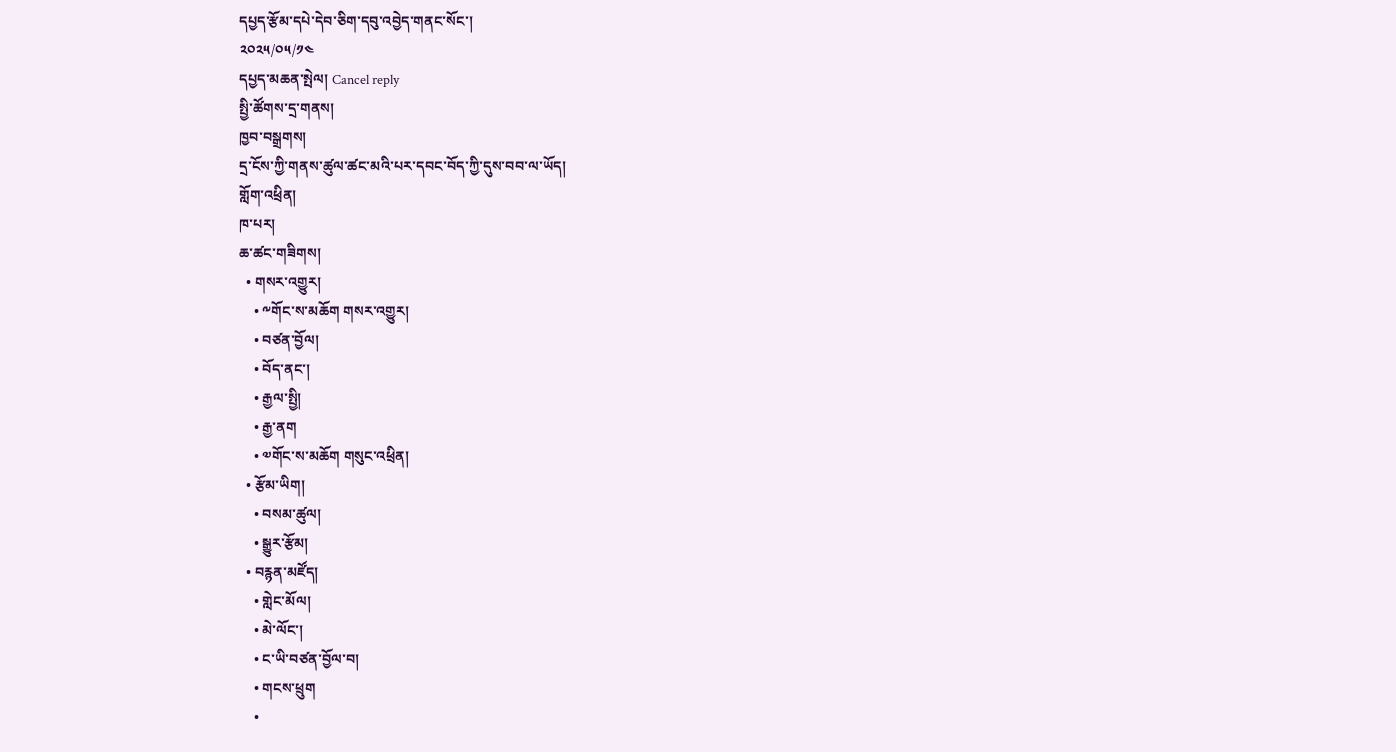དཔྱད་རྩོམ་དཔེ་དེབ་ཅིག་དབུ་འབྱེད་གནང་སོང་།
༢༠༢༥/༠༥/༡༤
དཔྱད་མཆན་སྤེལ། Cancel reply
སྤྱི་ཚོགས་དྲ་གནས།
ཁྱབ་བསྒྲགས།
དྲ་ངོས་ཀྱི་གནས་ཚུལ་ཚང་མའི་པར་དབང་བོད་ཀྱི་དུས་བབ་ལ་ཡོད།
གློག་འཕྲིན།
ཁ་པར།
ཆ་ཚང་གཟིགས།
  • གསར་འགྱུར།
    • ༸གོང་ས་མཆོག གསར་འགྱུར།
    • བཙན་བྱོལ།
    • བོད་ནང་།
    • རྒྱལ་སྤྱི།
    • རྒྱ་ནག
    • ༧གོང་ས་མཆོག གསུང་འཕྲིན།
  • རྩོམ་ཡིག།
    • བསམ་ཚུལ།
    • སྒྱུར་རྩོམ།
  • བརྙན་མཛོད།
    • གླེང་མོལ།
    • མེ་ལོང་།
    • ང་ཡི་བཙན་བྱོལ་བ།
    • གངས་ཕྲུག
    •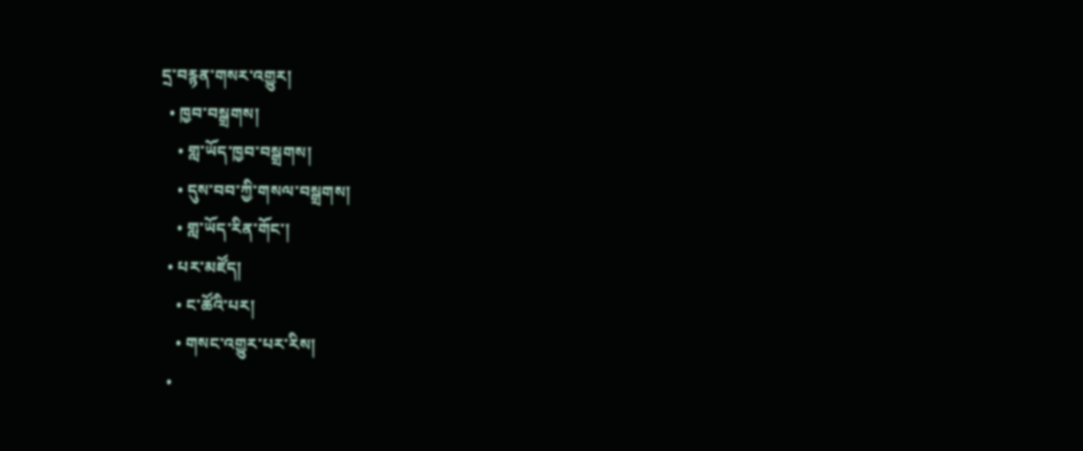དྲ་བརྙན་གསར་འགྱུར།
  • ཁྱབ་བསྒྲགས།
    • གླ་ཡོད་ཁྱབ་བསྒྲགས།
    • དུས་བབ་ཀྱི་གསལ་བསྒྲགས།
    • གླ་ཡོད་རིན་གོང་།
  • པར་མཛོད།
    • ང་ཚོའི་པར།
    • གསང་འགྱུར་པར་རིས།
  •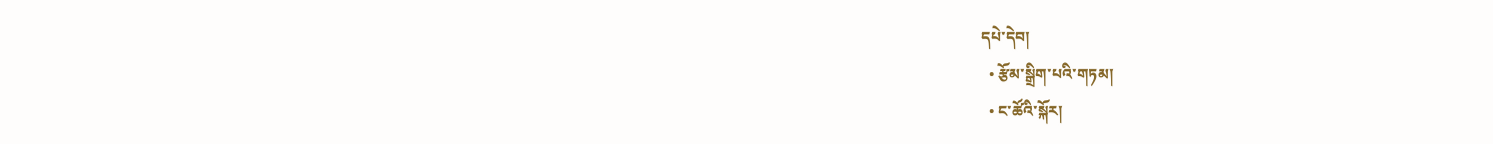དཔེ་དེབ།
  • རྩོམ་སྒྲིག་པའི་གཏམ།
  • ང་ཚོའི་སྐོར།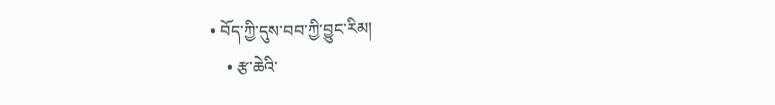• བོད་ཀྱི་དུས་བབ་ཀྱི་བྱུང་རིམ།
    • རྩ་ཆེའི་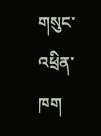གསུང་འཕྲིན་ཁག